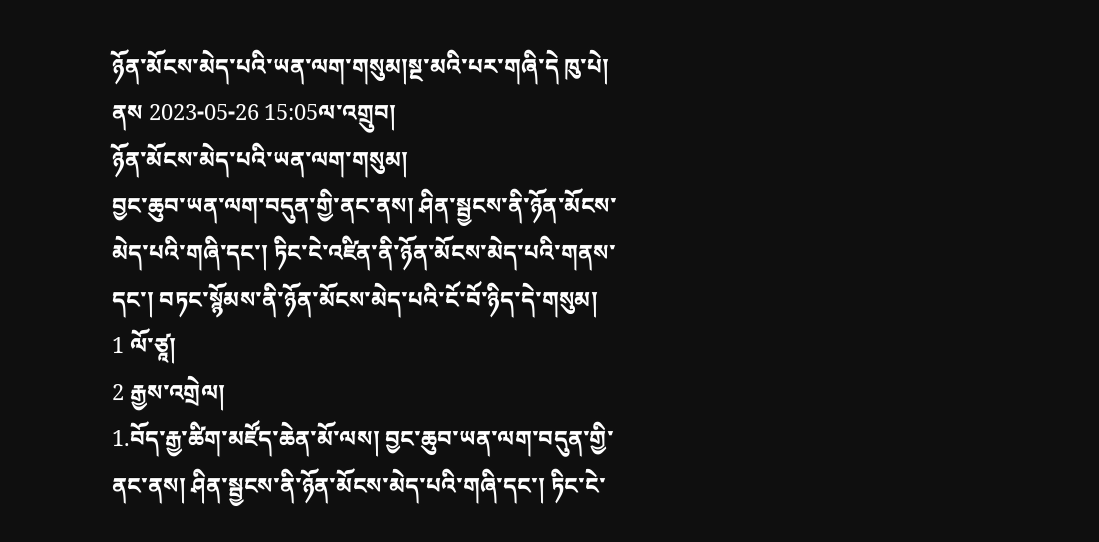ཉོན་མོངས་མེད་པའི་ཡན་ལག་གསུམ།སྔ་མའི་པར་གཞི་དེ ཁུ་པེ།  ནས 2023-05-26 15:05ལ་འགྲུབ།
ཉོན་མོངས་མེད་པའི་ཡན་ལག་གསུམ།
བྱང་ཆུབ་ཡན་ལག་བདུན་གྱི་ནང་ནས། ཤིན་སྦྱངས་ནི་ཉོན་མོངས་མེད་པའི་གཞི་དང་། ཏིང་ངེ་འཛིན་ནི་ཉོན་མོངས་མེད་པའི་གནས་དང་། བཏང་སྙོམས་ནི་ཉོན་མོངས་མེད་པའི་ངོ་བོ་ཉིད་དེ་གསུམ།
1 ལོ་ཙཱ།
2 རྒྱས་འགྲེལ།
1.བོད་རྒྱ་ཚིག་མཛོད་ཆེན་མོ་ལས། བྱང་ཆུབ་ཡན་ལག་བདུན་གྱི་ནང་ནས། ཤིན་སྦྱངས་ནི་ཉོན་མོངས་མེད་པའི་གཞི་དང་། ཏིང་ངེ་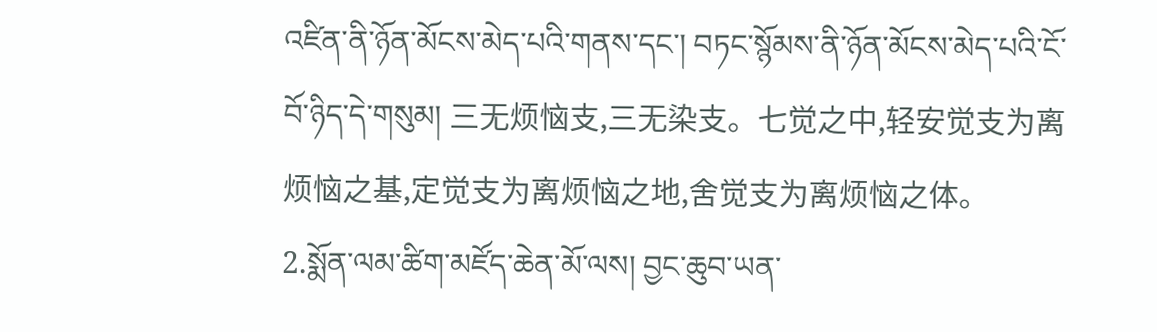འཛིན་ནི་ཉོན་མོངས་མེད་པའི་གནས་དང་། བཏང་སྙོམས་ནི་ཉོན་མོངས་མེད་པའི་ངོ་བོ་ཉིད་དེ་གསུམ། 三无烦恼支,三无染支。七觉之中,轻安觉支为离烦恼之基,定觉支为离烦恼之地,舍觉支为离烦恼之体。
2.སྨོན་ལམ་ཚིག་མཛོད་ཆེན་མོ་ལས། བྱང་ཆུབ་ཡན་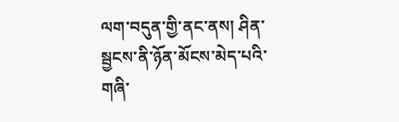ལག་བདུན་གྱི་ནང་ནས། ཤིན་སྦྱངས་ནི་ཉོན་མོངས་མེད་པའི་གཞི་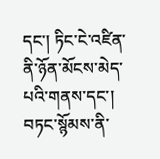དང་། ཏིང་ངེ་འཛིན་ནི་ཉོན་མོངས་མེད་པའི་གནས་དང་། བཏང་སྙོམས་ནི་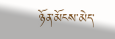ཉོན་མོངས་མེད་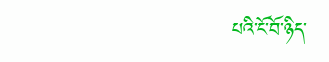པའི་ངོ་བོ་ཉིད་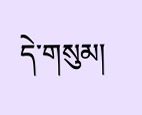དེ་གསུམ།